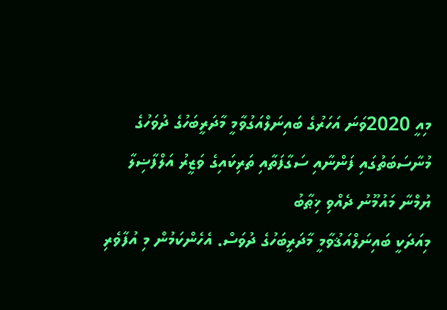މިއީ 2020ވަނަ އަހަރުގެ ބައިނަލްއަގުވާމީ މާދަރީބަހުގެ ދުވަހުގެ މުނާސަބަތުގައި ފަންނާއި ސަގާފަތާއި ތަރިކައިގެ ވަޒީރު އަލްފާޟިލާ ޔުމްނާ މައުމޫނު ދެއްވި ޚިޠާބު
މިއަދަކީ ބައިނަލްއަޤުވާމީ މާދަރީބަހުގެ ދުވަސް. އެހެންކަމުން މި އުފާވެރި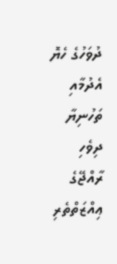ދުވަހުގެ ހެޔޮ އެދުމާއި ތަހުނިޔާ ދިވެހި ރާއްޖޭގެ ޢިއްޒަތްތެރި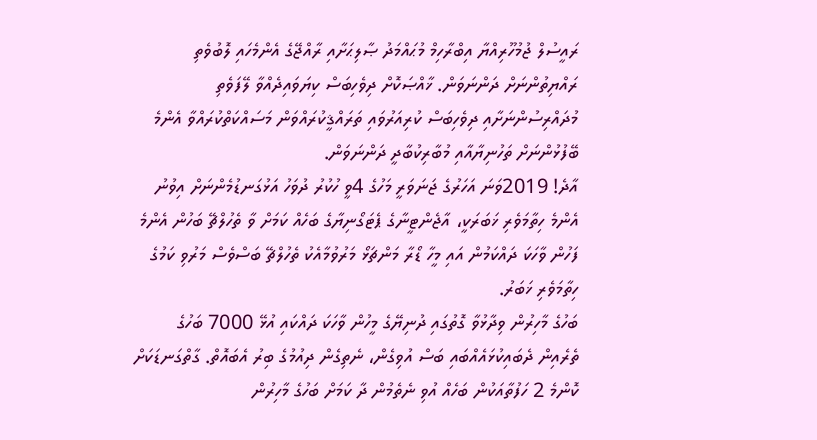ރައީސުލް ޖުމުހޫރިއްޔާ އިބްރާހިމް މުޙައްމަދު ޞާލިޙަށާއި ރާއްޖޭގެ އެންމެހައި ލޮބުވެތި ރައްޔިތުންނަށް ދަންނަވަން. ޚާއްޞަކޮށް ދިވެހިބަސް ކިޔަވައިދެއްވާ ލޭފަވެތި މުދައްރިސުންނަށާއި ދިވެހިބަސް ކުރިއަރުވައި ތަރައްޤީކުރައްވަން މަސައްކަތްކުރައްވާ އެންމެ ބޭފުޅުންނަށް ތަހުނިޔާއާއި މުބާރިކުބާދީ ދަންނަވަން.
އާދެ! 2019ވަނަ އަހަރުގެ ޖަނަވަރީ މަހުގެ 4ވީ ހުކުރު ދުވަހު އަޅުގަނޑުމެންނަށް އިވުނު އެންމެ ހިތާމަވެރި ޚަބަރަކީ، އާޖެންޓީނާގެ ޕެޓަގޯނިޔާގެ ބަހެއް ކަމަށް ވާ ތެހުލްޗޭ ބަހުން އެންމެ ފަހުން ވާހަކަ ދައްކަމުން އައި މީހާ ޑޯރާ މަންޗަޅޯ މަރުވުމާއެކު ތެހުލްޗޭ ބަސްވެސް މަރުވި ކަމުގެ ހިތާމަވެރި ޚަބަރު.
ބަހުގެ މާހިރުން ވިދާޅުވާ ގޮތުގައި ދުނިޔޭގެ މީހުން ވާހަކަ ދައްކައި އުޅޭ 7000 ބަހުގެ ތެރެއިން ދެބައިކުޅައެއްބައި ބަސް އުވިގެން، ނެތިގެން ދިއުމުގެ ބިރު އެބައޮތް. ގާތްގަނޑަކަށް ކޮންމެ 2 ހަފުތާއަކުން ބަހެއް އުވި ނެތެމުން ދާ ކަމަށް ބަހުގެ މާހިރުން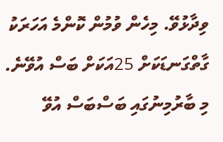ވިދާޅުވޭ. މިހެން ވުމުން ކޮންމެ އަހަރަކު ގާތްގަނޑަކަށް 25އަކަށް ބަސް އުވޭނެ. މި ބާރުމިނުގައި ބަސްބަސް އުވޭ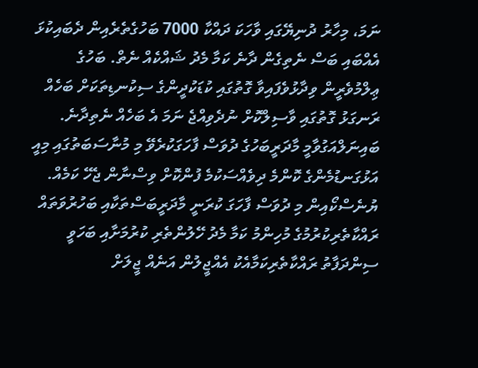ނަމަ، މިހާރު ދުނިޔޭގައި ވާހަކަ ދައްކާ 7000 ބަހުގެތެރެއިން ދެބައިކުޅަ އެއްބައި ބަސް ނެތިގެން ދާނެ ކަމާ މެދު ޝައްކެއް ނެތް. ބަހުގެ ޢިލްމުވެރީން ވިދާޅުވެފައިވާ ގޮތުގައި ކުޑަކުދީންގެ ސިކުނޑިތަކަށް ބަހެއް ރަނގަޅު ގޮތުގައި ވާސިލްކޮށް ނުދެވިއްޖެ ނަމަ އެ ބަހެއް ނެތިދާނެ.
ބައިނަލްއަގުވާމީ މާދަރީބަހުގެ ދުވަސް ފާހަގަކުރެވޭ މި މުނާސަބަތުގައި މިއީ އަޅުގަނޑުމެންގެ ކޮންމެ ދިވެއްސަކުމެ ފުންކޮށް ވިސްނާން ޖެހޭ ކަމެއް. ޔުނެސްކޯއިން މި ދުވަސް ފާހަގަ ކުރަނީ މާދަރީބަސްތަކާއި ބަހުރުވަތައް ރައްކާތެރިކުރުމުގެ މުހިންމު ކަމާ މެދު ހޭލުންތެރި ކުރުމަށާއި ބަހަވީ ސިންދަފާތު ރައްކާތެރިކަމާއެކު އެއްޖީލުން އަނެއް ޖީލަށް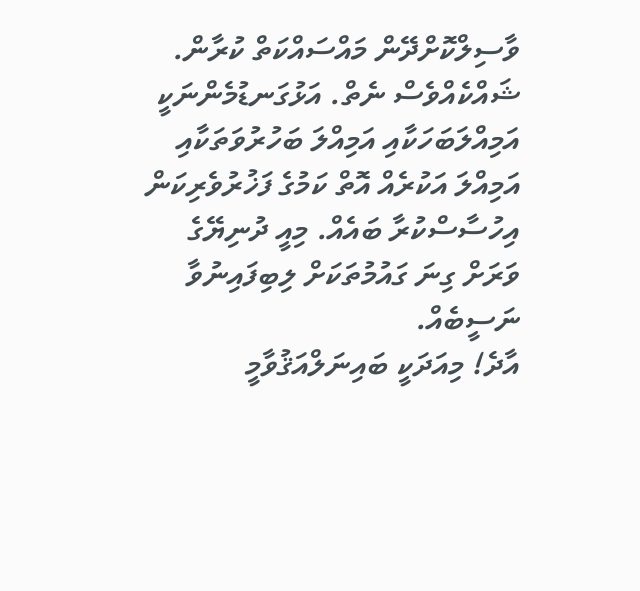ވާސިލްކޮށްދޭން މައްސައްކަތް ކުރާން.
ޝައްކެއްވެސް ނެތް. އަޅުގަނޑުމެންނަކީ އަމިއްލަބަހަކާއި އަމިއްލަ ބަހުރުވަތަކާއި އަމިއްލަ އަކުރެއް އޮތް ކަމުގެ ފަޚުރުވެރިކަން އިހުސާސްކުރާ ބައެއް. މިއީ ދުނިޔޭގެ ވަރަށް ގިނަ ގައުމުތަކަށް ލިބިފައިނުވާ ނަސީބެއް.
އާދެ! މިއަދަކީ ބައިނަލްއަޤުވާމީ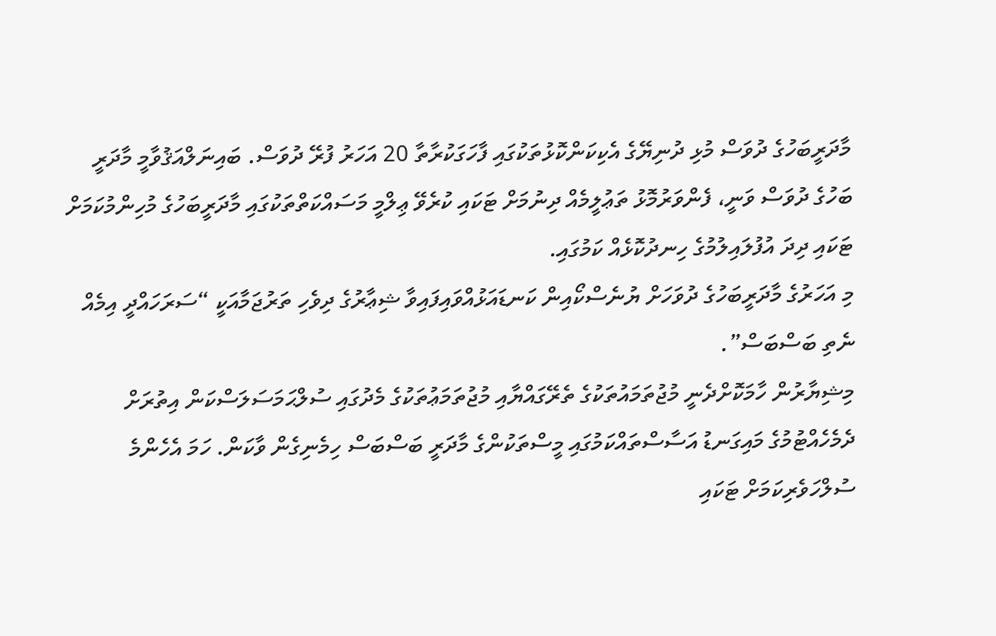މާދަރީބަހުގެ ދުވަސް މުޅި ދުނިޔޭގެ އެކިކަންކޮޅުތަކުގައި ފާހަގަކުރާތާ 20 އަހަރު ފުރޭ ދުވަސް. ބައިނަލްއަޤުވާމީ މާދަރީ ބަހުގެ ދުވަސް ވަނީ، ފެންވަރުމޮޅު ތަޢުލީމެއް ދިނުމަށް ޓަކައި ކުރެވޭ ޢިލްމީ މަސައްކަތްތަކުގައި މާދަރީބަހުގެ މުހިންމުކަމަށް ޓަކައި ދިދަ އުފުލައިލުމުގެ ހިނދުކޮޅެއް ކަމުގައި.
މި އަހަރުގެ މާދަރީބަހުގެ ދުވަހަށް ޔުނެސްކޯއިން ކަނޑައަޅުއްވައިފައިވާ ޝިޢާރުގެ ދިވެހި ތަރުޖަމާއަކީ “ސަރަހައްދީ އިމެއް ނެތި ބަސްބަސް”.
މިޝިޔާރުން ހާމަކޮށްދެނީ މުޖުތަމައުތަކުގެ ތެރޭގައްޔާއި މުޖުތަމަޢުތަކުގެ މެދުގައި ސުލްޙަމަސަލަސްކަން އިތުރަށް ދެމެހެއްޓުމުގެ މައިގަނޑު އަސާސްތައްކަމުގައި މީސްތަކުންގެ މާދަރީ ބަސްބަސް ހިމެނިގެން ވާކަން. ހަމަ އެހެންމެ ސުލްހަވެރިކަމަށް ޓަކައި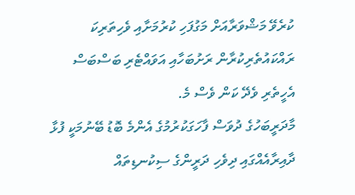ކުރެވޭ މަޝްވަރާއަށް މަގުފަހި ކުރުމަށާއި ވެހިތަރިކަ ރައްކައުތެރިކުރާން ރަށުބަހާއި އަވައްޓެރި ބަސްބަސް އެހީތެރި ވެދޭ ކަން ވެސް މެ.
މާދަރީބަހުގެ ދުވަސް ފާހަގަކުރުމުގެ އެންމެ ބޮޑު ބޭނުމަކީ ފުޅާ ދާއިރާއެއްގައި ދިވެހި ދަރީންގެ ސިކުނޑިތައް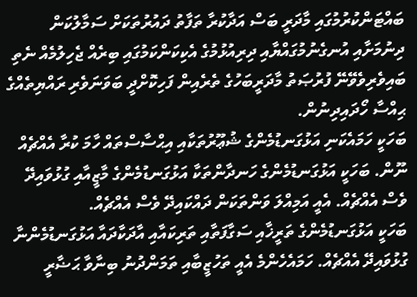ބައްޓަންކުރުމުގައި މާދަރީ ބަސް އަދާކުރާ ތަފާތު ދައުރުތަކަށް ސަމާލުކަން ދިނުމަށާއި އުނގެނުމުގައްޔާއި ދިރިއުޅުމުގެ އެކިކަންކަމުގައި ބިރެއް ޖެހިލުމެއް ނެތި ބައިވެރިވެވޭނޭ ފުރުޞަތު މާދަރީބަހުގެ ތެރެއިން ފަހިކޮށްދީ ބަވަނަވެރި ރައްޔިތެއްގެ ޙިއްސާ ހޯދައިދިނުން.
ބަހަކީ ހަމައެކަނި އަޅުގަނޑުމެންގެ ޝުޢޫރުތަކާއި އިޙްސާސްތައް ހާމަ ކުރާ އެއްޗެއް ނޫން. ބަހަކީ އަޅުގަނޑުމެންގެ ހަނދާންތަކާ އަޅުގަނޑުމެންގެ މާޒީއާއި ގުޅުވައިދޭ ވެސް އެއްޗެއް. އެއީ އަމިއްލަ ވަންތަކަން ދައްކައިދޭ ވެސް އެއްޗެއް.
ބަހަކީ އަޅުގަނޑުމެންގެ ތަރީޚާއި ސަގާފަތާއި ތަރިކައާއި އާދަކާދައާ އަޅުގަނޑުމެންނާ ގުޅުވައިދޭ އެއްޗެއް. ހަމައެހެންމެ އެއީ ތަހުޒީބާއި ތަމަންދުނު ބިނާވާ ޙަޟާރީ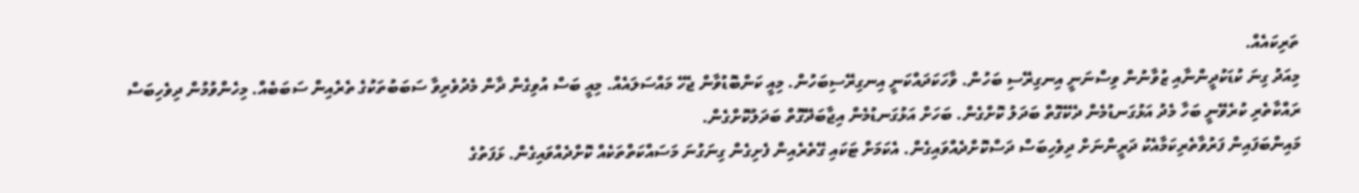ތަރިކައެއް.
މިއަދު ގިނަ ކުޑަކުދީންނާއި ޒުވާނުން ވިސްނަނީ އިނގިރޭސި ބަހުން. ވާހަކަދައްކަނީ އިނގިރޭސިބަހުން. މިއީ ކަންބޮޑުވާން ޖެހޭ މައްސަލައެއް. މިއީ ބަސް އުވިގެން ދާން މެދުވެރިވާ ސަބަބުތަކުގެ ތެރެއިން ސަބަބެއް. މިހެންވުމުން ދިވެހިބަސް ރައްކާތެރި ކުރެވޭނީ ބަހާ މެދު އަޅުގަނޑުމެން ދެކޭގޮތް ބަދަލު ކޮށްގެން. ބަހަށް އަޅުގަނޑުމެން އިޖާބަދޭގޮތް ބަދަލުކޮށްގެން.
މައިންބަފައިން ފަރުވާތެރިކަމާއެކު ދަރީންނަށް ދިވެހިބަސް ދަސްކޮށްދެއްވައިގެން. އެކަމަށް ޓަކައި ގޭތެރެއިން ފެށިގެން ގިނަގުނަ މަސައްކަތްތަކެއް ކޮށްދެއްވައިގެން. ޅަފަތުގެ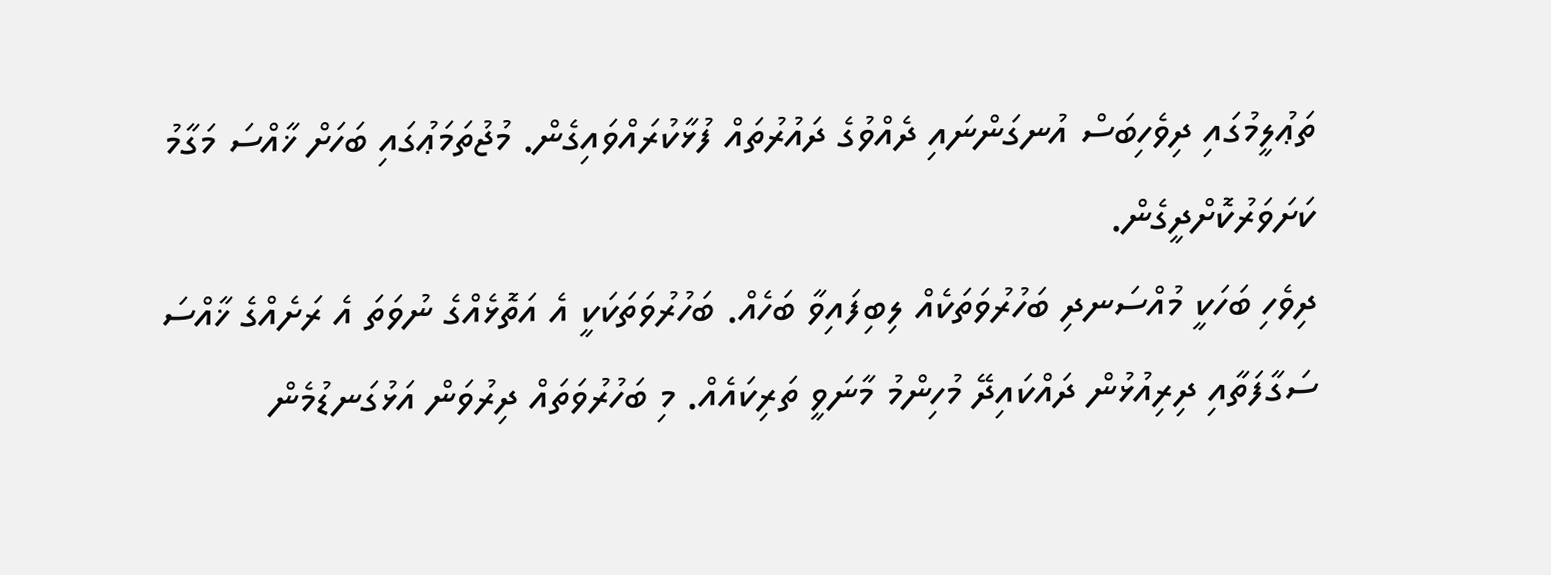ތަޢުލީމުގައި ދިވެހިބަސް އުނގަންނައި ދެއްވުގެ ދައުރުތައް ފުޅާކުރައްވައިގެން. މުޖުތަމަޢުގައި ބަހަށް ޚާއްސަ މަގާމު ކަށަވަރުކޮށްދީގެން.
ދިވެހި ބަހަކީ މުއްސަނދި ބަހުރުވަތަކެއް ލިބިފައިވާ ބަހެއް. ބަހުރުވަތަކަކީ އެ އަތޮޅެއްގެ ނުވަތަ އެ ރަށެއްގެ ޚާއްސަ ސަގާފަތާއި ދިރިއުޅުން ދައްކައިދޭ މުހިންމު މާނަވީ ތަރިކައެއް. މި ބަހުރުވަތައް ދިރުވަން އަޅުގަނޑުމެން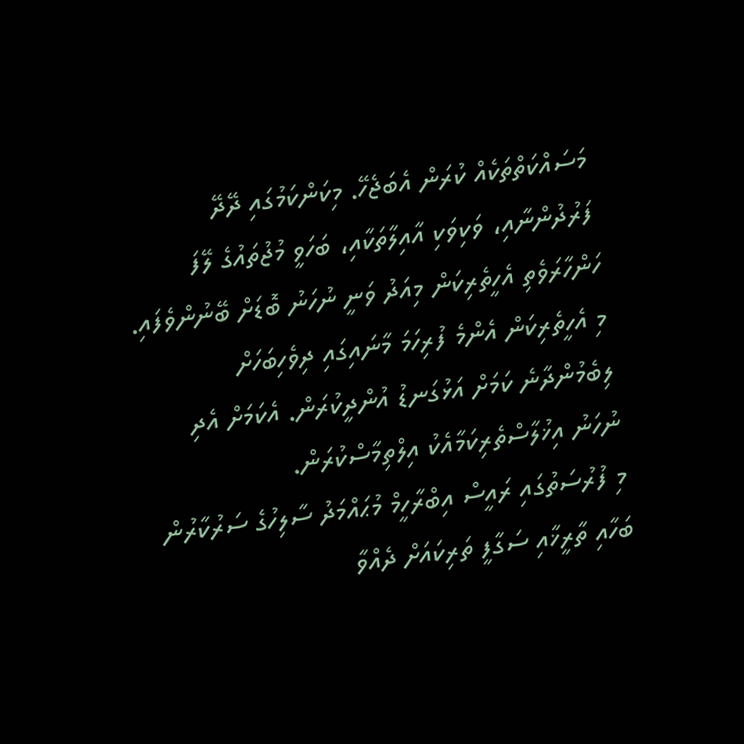މަސައްކަތްތަކެއް ކުރަން އެބަޖެހޭ. މިކަންކަމުގައި ދޭދޭ ފަރުދުންނާއި، ވަކިވަކި އާއިލާތަކާއި، ބަހަވީ މުޖުތައުގެ ލޭފަ ހަންހާރަވެތި އެހީތެރިކަން މިއަދު ވަނީ ނުހަނު ބޮޑަށް ބޭނުންވެފައި. މި އެހީތެރިކަން އެންމެ ފުރިހަމަ މާނައިގައި ދިވެހިބަހަށް ލިބެމުންދާނެ ކަމަށް އަޅުގަނޑު އުންދީކުރަން. އެކަމަށް އެދި ނުހަނު އިޚުލާސްތެރިކަމާއެކު އިލްތިމާސްކުރަން.
މި ފުރުސަތުގައި ރައީސް އިބްރާހީމް މުޙައްމަދު ސާލިހުގެ ސަރުކާރުން ބަހާއި ތާރީޚާއި ސަގާފީ ތަރިކައަށް ދެއްވާ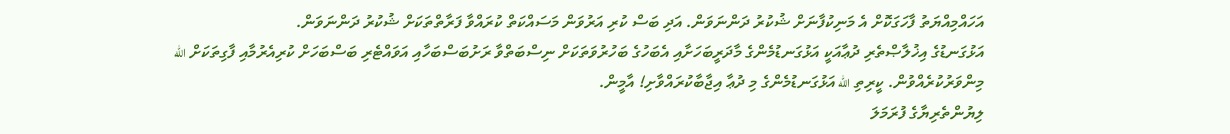އަހައްމިއްޔަތު ފާހަގަކޮށް އެ މަނިކުފާނަށް ޝުކުރު ދަންނަވަން. އަދި ބަސް ކުރި އަރުވަން މަސައްކަތް ކުރައްވާ ފަރާތްތަކަށް ޝުކުރު ދަންނަވަން.
އަޅުގަނޑުގެ އިޚުލާޞްތެރި ދުޢާއަކީ އަޅުގަނޑުމެންގެ މާދަރީބަހަށާއި އެބަހުގެ ބަހުރުވަތަކަށް ނިސްބަތްވާ ރަށުބަސްބަހާއި އަވައްޓެރި ބަސްބަހަށް ކުރިއެރުމާއި ފާގިތަކަށް الله މިންވަރުކުރެއްވުން. ކީރިތި الله އަޅުގަނޑުމެންގެ މި ދުޢާ އިޖާބާކުރައްވާށި! އާމީން.
ލިޔުންތެރިޔާގެ ފުރަމަލަ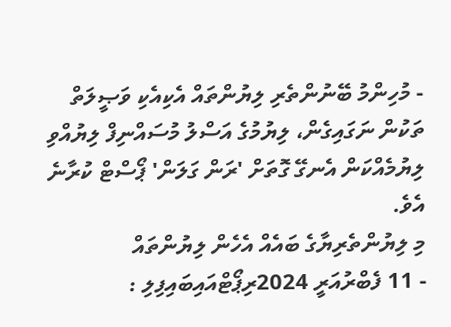- މުހިންމު ބޭނުންތެރި ލިޔުންތައް އެކިއެކި ވަޞީލަތް ތަކުން ނަގައިގެން، ލިޔުމުގެ އަސްލު މުސައްނިފް ލިޔުއްވި ލިޔުމެއްކަން އެނގޭ ގޮތަށް 'ރަން ގަލަން' ޕޯސްޓް ކުރާނެ އެވެ.
މި ލިޔުންތެރިޔާގެ ބައެއް އެހެން ލިޔުންތައް
- 11 ފެބްރުއަރީ 2024ރިޕޯޓްއައިބައިފިލި :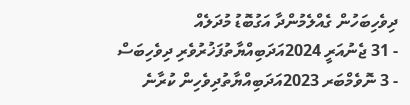ދިވެހިބަހުން ގެއްލެމުންދާ އަގުބޮޑު މުދަލެއް
- 31 ޖެނުއަރީ 2024އަދަބިއްޔާތުފަޚުރުވެރި ދިވެހިބަސް
- 3 ނޮވެމްބަރ 2023އަދަބިއްޔާތުދިވެހިން ކުރާނެ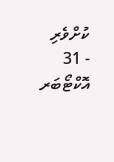ކުށްވެރި
- 31 އޮކްޓޯބަރ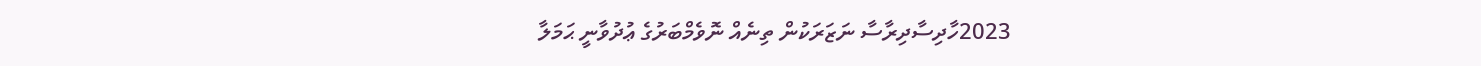2023ހާދިސާދިރާސާ ނަޒަރަކުން ތިނެއް ނޮވެމްބަރުގެ ޢުދުވާނީ ޙަމަލާ